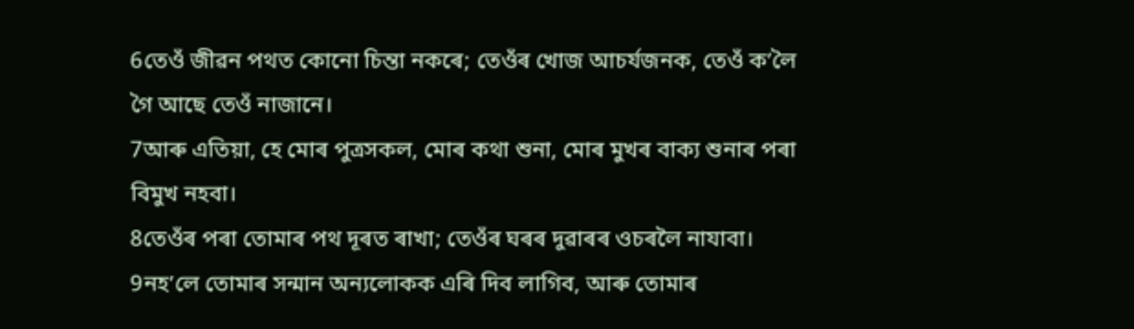6তেওঁ জীৱন পথত কোনো চিন্তা নকৰে; তেওঁৰ খোজ আচৰ্যজনক, তেওঁ ক’লৈ গৈ আছে তেওঁ নাজানে।
7আৰু এতিয়া, হে মোৰ পুত্রসকল, মোৰ কথা শুনা, মোৰ মুখৰ বাক্য শুনাৰ পৰা বিমুখ নহবা।
8তেওঁৰ পৰা তোমাৰ পথ দূৰত ৰাখা; তেওঁৰ ঘৰৰ দুৱাৰৰ ওচৰলৈ নাযাবা।
9নহ’লে তোমাৰ সন্মান অন্যলোকক এৰি দিব লাগিব, আৰু তোমাৰ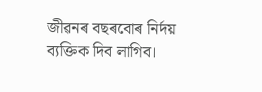জীৱনৰ বছৰবোৰ নিৰ্দয় ব্যক্তিক দিব লাগিব।